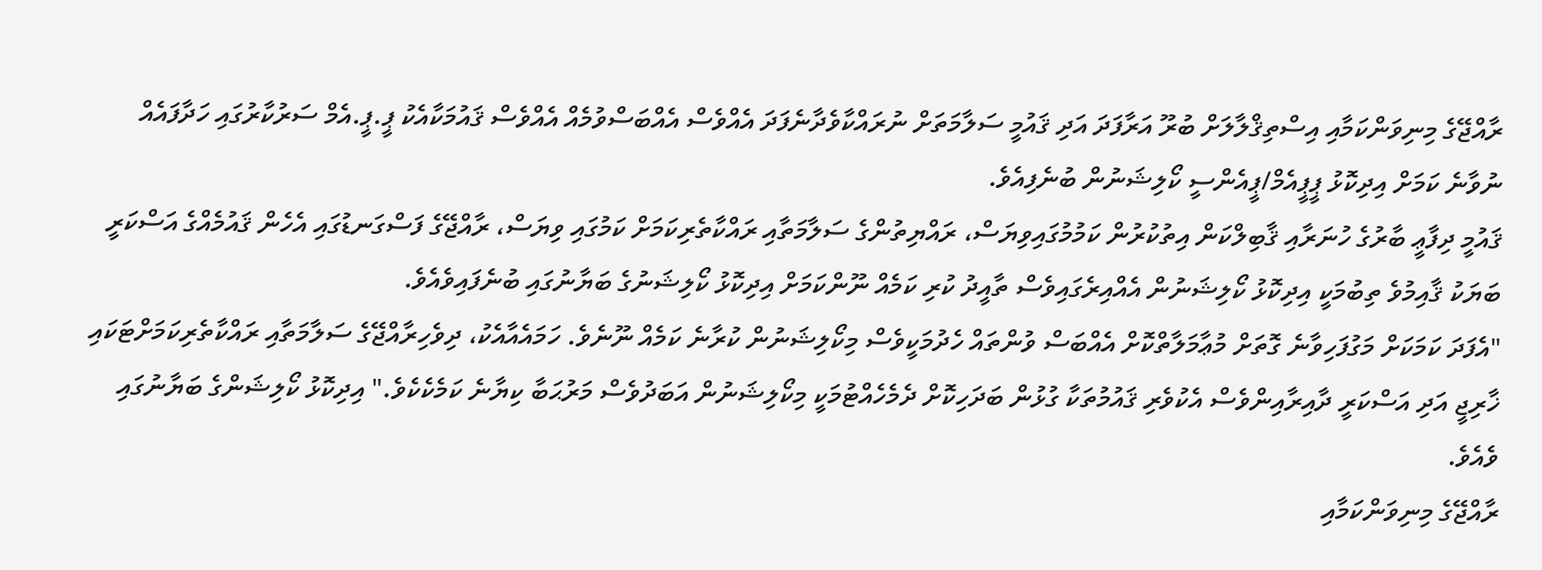ރާއްޖޭގެ މިނިވަންކަމާއި އިސްތިޤްލާލަށް ބުރޫ އަރާފަދަ އަދި ޤައުމީ ސަލާމަތަށް ނުރައްކާވެދާނެފަދަ އެއްވެސް އެއްބަސްވުމެއް އެއްވެސް ޤައުމަކާއެކު ޕީ.ޕީ.އެމް ސަރުކާރުގައި ހަދާފައެއް ނުވާނެ ކަމަށް އިދިކޮޅު ޕީޕީއެމް/ޕީއެންސީ ކޯލިޝަނުން ބުނެފިއެވެ.
ޤައުމީ ދިފާޢީ ބާރުގެ ހުނަރާއި ޤާބިލްކަން އިތުކުރުން ކަމުމުގައިވިޔަސް، ރައްޔިތުންގެ ސަލާމަތާއި ރައްކާތެރިކަމަށް ކަމުގައި ވިޔަސް، ރާއްޖޭގެ ފަސްގަނޑުގައި އެހެން ޤައުމެއްގެ އަސްކަރީ ބަޔަކު ޤާއިމުވެ ތިބުމަކީ އިދިކޮޅު ކޯލިޝަނުން އެއްއިރެގައިވެސް ތާއީދު ކުރި ކަމެއް ނޫންކަމަށް އިދިކޮޅު ކޯލިޝަނުގެ ބަޔާނުގައި ބުނެފައިވެއެވެ.
"އެފަދަ ކަމަކަށް މަގުފަހިވާނެ ގޮތަށް މުޢާމަލާތްކޮށް އެއްބަސް ވުންތައް ހެދުމަކީވެސް މިކޯލިޝަނުން ކުރާނެ ކަމެއް ނޫނެވެ. ހަމައެއާއެކު، ދިވެހިރާއްޖޭގެ ސަލާމަތާއި ރައްކާތެރިކަމަށްޓަކައި ޚާރިޖީ އަދި އަސްކަރީ ދާއިރާއިންވެސް އެކުވެރި ޤައުމުތަކާ ގުޅުން ބަދަހިކޮށް ދެމެހެއްޓުމަކީ މިކޯލިޝަނުން އަބަދުވެސް މަރުޙަބާ ކިޔާނެ ކަމެކެކެވެ." އިދިކޮޅު ކޯލިޝަންގެ ބަޔާނުގައި ވެއެވެ.
ރާއްޖޭގެ މިނިވަންކަމާއި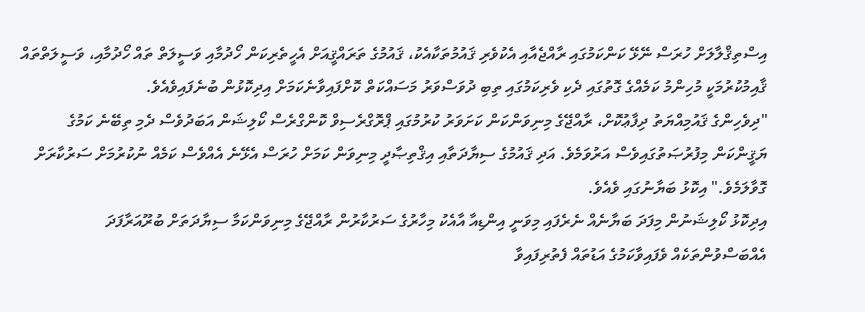އިސްތިޤްލާލަށް ހުރަސް ނޭޅޭ ކަންކަމުގައި ރާއްޖެއާއި އެކުވެރި ޤައުމުތަކާއެކު، ޤައުމުގެ ތަރައްޤީއަށް އެހީތެރިކަން ހޯދުމާއި ވަސީލަތް ތައް ހޯދުމާއި، ވަސީލަތްތައް ޤާއިމުކުރުމަކީ މުހިންމު ކަމެއްގެ ގޮތުގައި ދެކި ވެރިކަމުގައި ތިބި ދުވަސްވަރު މަސައްކަތް ކޮށްފައިވާނެކަމަށް އިދިކޮޅުން ބުނެފައިވެއެވެ.
"ދިވެހިންގެ ޤައުމިއްޔަތު ދިފާޢުކޮށް، ރާއްޖޭގެ މިނިވަންކަން ކަށަވަރު ކުރުމުގައި ޕްރޮގްރެސިވް ކޮންގްރެސް ކޯލިޝަން އަބަދުވެސް ދެމި ތިބޭނެ ކަމުގެ ޔަޤީންކަން މިފުރުޞަތުގައިވެސް އަރުވަމެވެ. އަދި ޤައުމުގެ ސިޔާދަތާއި އިޤްތިޞާދީ މިނިވަން ކަމަށް ހުރަސް އެޅޭނެ އެއްވެސް ކަމެއް ނުކުރުމަށް ސަރުކާރަށް ގޮވާލަމެވެ." އިކޮޅު ބަޔާނުގައި ވެއެވެ.
އިދިކޮޅު ކޯލިޝަނުން މިފަދަ ބަޔާނެއް ނެރެފައި މިވަނީ އިންޑިއާ އާއެކު މިހާރުގެ ސަރުކާރުން ރާއްޖޭގެ މިނިވަންކަމާ ސިޔާދަތަށް ބުރޫއަރާފަދަ އެއްބަސްވުންތަކެއް ވެފައިވާކަމުގެ އަޑުތައް ފެތުރިފައިވާ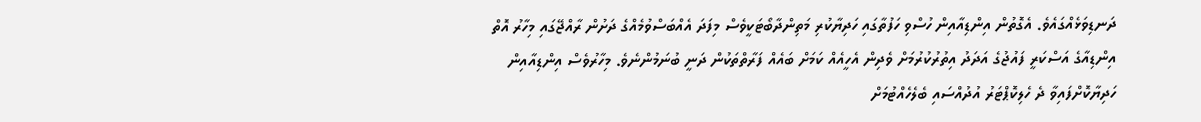ދަނޑިވަޅެއްގައެވެ. އެގޮތުން އިންޑިއާއިން ހުސްވި ހަފުތާގައި ހަދިޔާކުރި މަތިންދާބޯޓަކީވެސް މިފަދަ އެއްބަސްވުމެއްގެ ދަށުން ރާއްޖޭގައި މިހާރު އޮތް އިންޑިއާގެ އަސްކަރީ ފައުޖުގެ އަދަދު އިތުރުކުރުމަށް ވެދިން އެހީއެއް ކަމަށް ބައެއް ފަރާތްތަކުން ދަނީ ބުނަމުންނެވެ. މިހާރުވެސް އިންޑިއާއިން ހަދިޔާކޮށްފައިވާ ދެ ހެލިކޮޕްޓަރު އުދުއްސައި ބެލެހެއްޓުމަށް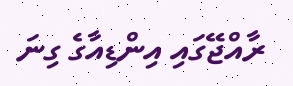ރާއްޖޭގައި އިންޑިއާގެ ގިނަ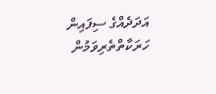އަދަދެއްގެ ސިފައިން ހަރަކާތްތެރިވަމުން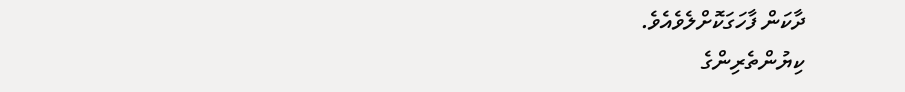ދާކަން ފާހަގަކޮށްލެވެއެވެ.
ކިޔުންތެރިންގެ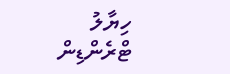ހިޔާލު
ޓްރެންޑިން